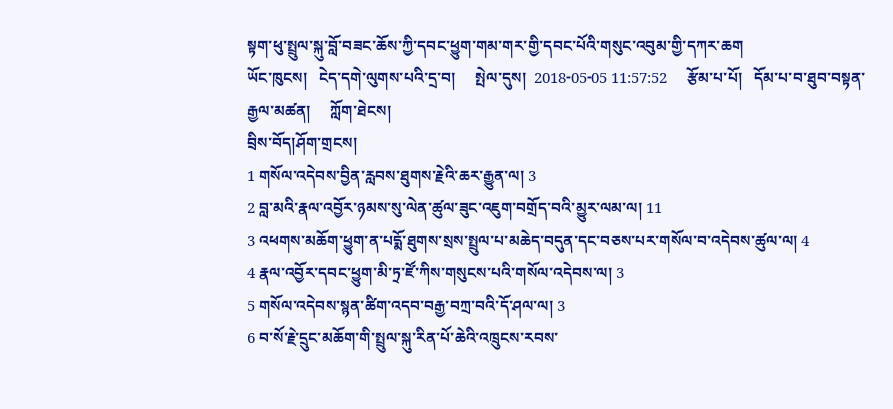སྟག་ཕུ་སྤྲུལ་སྐུ་བློ་བཟང་ཆོས་ཀྱི་དབང་ཕྱུག་གམ་གར་གྱི་དབང་པོའི་གསུང་འབུམ་གྱི་དཀར་ཆག
ཡོང་ཁུངས།   ངེད་དགེ་ལུགས་པའི་དྲ་བ།     སྤེལ་དུས།  2018-05-05 11:57:52     རྩོམ་པ་པོ།   དོམ་པ་བ་ཐུབ་བསྟན་རྒྱལ་མཚན།     ཀློག་ཐེངས།
བྲིས་བོད།ཤོག་གྲངས།
1 གསོལ་འདེབས་བྱིན་རླབས་ཐུགས་རྗེའི་ཆར་རྒྱུན་ལ། 3
2 བླ་མའི་རྣལ་འབྱོར་ཉམས་སུ་ལེན་ཚུལ་ཟུང་འཇུག་བགྲོད་བའི་མྱུར་ལམ་ལ། 11
3 འཕགས་མཆོག་ཕྱུག་ན་པདྨོ་ཐུགས་སྲས་སྤྲུལ་པ་མཆེད་བདུན་དང་བཅས་པར་གསོལ་བ་འདེབས་ཚུལ་ལ། 4
4 རྣལ་འབྱོར་དབང་ཕྱུག་མི་ཏྲ་ཛོ་ཀིས་གསུངས་པའི་གསོལ་འདེབས་ལ། 3
5 གསོལ་འདེབས་སྙན་ཚིག་འདབ་བརྒྱ་བཀྲ་བའི་དོ་ཤལ་ལ། 3
6 བ་སོ་རྗེ་དྲུང་མཆོག་གི་སྤྲུལ་སྐུ་རིན་པོ་ཆེའི་འཁྲུངས་རབས་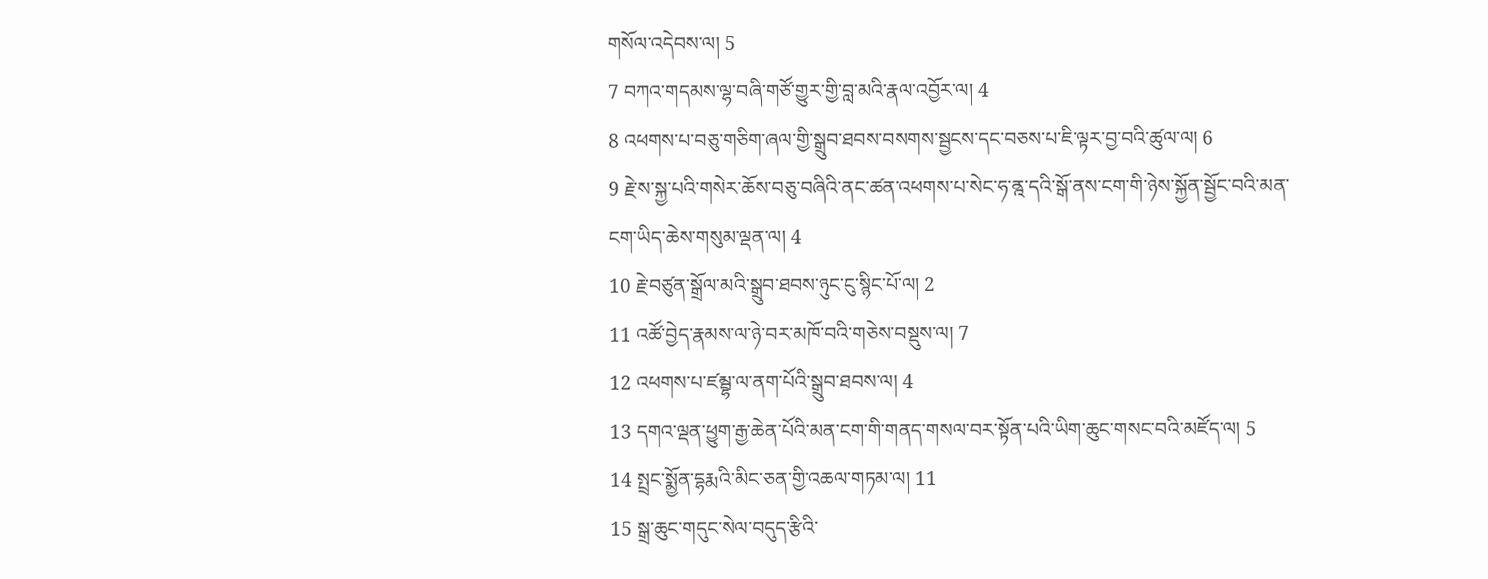གསོལ་འདེབས་ལ། 5
7 བཀའ་གདམས་ལྷ་བཞི་གཙོ་གྱུར་གྱི་བླ་མའི་རྣལ་འབྱོར་ལ། 4
8 འཕགས་པ་བཅུ་གཅིག་ཞལ་གྱི་སྒྲུབ་ཐབས་བསགས་སྦྱངས་དང་བཅས་པ་ཇི་ལྟར་བྱ་བའི་ཚུལ་ལ། 6
9 རྗེ་ས་སྐྱ་པའི་གསེར་ཆོས་བཅུ་བཞིའི་ནང་ཚན་འཕགས་པ་སེང་ཧ་ནྰ་དའི་སྒོ་ནས་ངག་གི་ཉེས་སྐྱོན་སྦྱོང་བའི་མན་
ངག་ཡིད་ཆེས་གསུམ་ལྡན་ལ། 4
10 རྗེ་བཙུན་སྒྲོལ་མའི་སྒྲུབ་ཐབས་ཉུང་ངུ་སྙིང་པོ་ལ། 2
11 འཚོ་བྱེད་རྣམས་ལ་ཉེ་བར་མཁོ་བའི་གཅེས་བསྡུས་ལ། 7
12 འཕགས་པ་ཛམྦྷ་ལ་ནག་པོའི་སྒྲུབ་ཐབས་ལ། 4
13 དགའ་ལྡན་ཕྱུག་རྒྱ་ཆེན་པོའི་མན་ངག་གི་གནད་གསལ་བར་སྟོན་པའི་ཡིག་ཆུང་གསང་བའི་མཛོད་ལ། 5
14 སྤྲང་སྨྱོན་དྷརྨའི་མིང་ཅན་གྱི་འཆལ་གཏམ་ལ། 11
15 སྒྲ་ཆུང་གདུང་སེལ་བདུད་རྩིའི་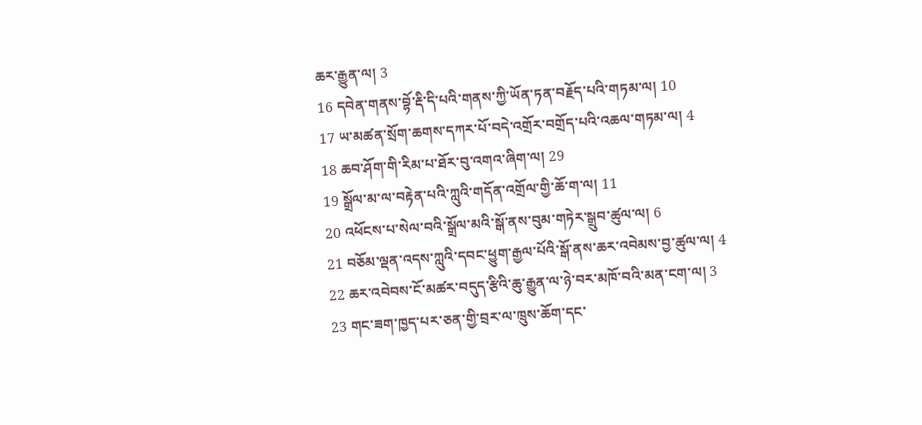ཆར་རྒྱུན་ལ། 3
16 དབེན་གནས་བྷོ་རྡི་དི་པའི་གནས་ཀྱི་ཡོན་ཏན་བརྗོད་པའི་གཏམ་ལ། 10
17 ཡ་མཚན་སྲོག་ཆགས་དཀར་པོ་བདེ་འགྲོར་བགྲོད་པའི་འཆལ་གཏམ་ལ། 4
18 ཆབ་ཤོག་གི་རིམ་པ་ཐོར་བུ་འགའ་ཞིག་ལ། 29
19 སྒྲོལ་མ་ལ་བརྟེན་པའི་ཀླུའི་གདོན་འགྲོལ་གྱི་ཆོ་ག་ལ། 11
20 འཕོངས་པ་སེལ་བའི་སྒྲོལ་མའི་སྒོ་ནས་བུམ་གཏེར་སྒྲུབ་ཚུལ་ལ། 6
21 བཅོམ་ལྡན་འདས་ཀླུའི་དབང་ཕྱུག་རྒྱལ་པོའི་སྒོ་ནས་ཆར་འབེམས་བྱ་ཚུལ་ལ། 4
22 ཆར་འབེབས་ངོ་མཚར་བདུད་རྩིའི་ཆུ་རྒྱུན་ལ་ཉེ་བར་མཁོ་བའི་མན་ངག་ལ། 3
23 གང་ཟག་ཁྱད་པར་ཅན་གྱི་བྲར་ལ་ཁྲུས་ཆོག་དང་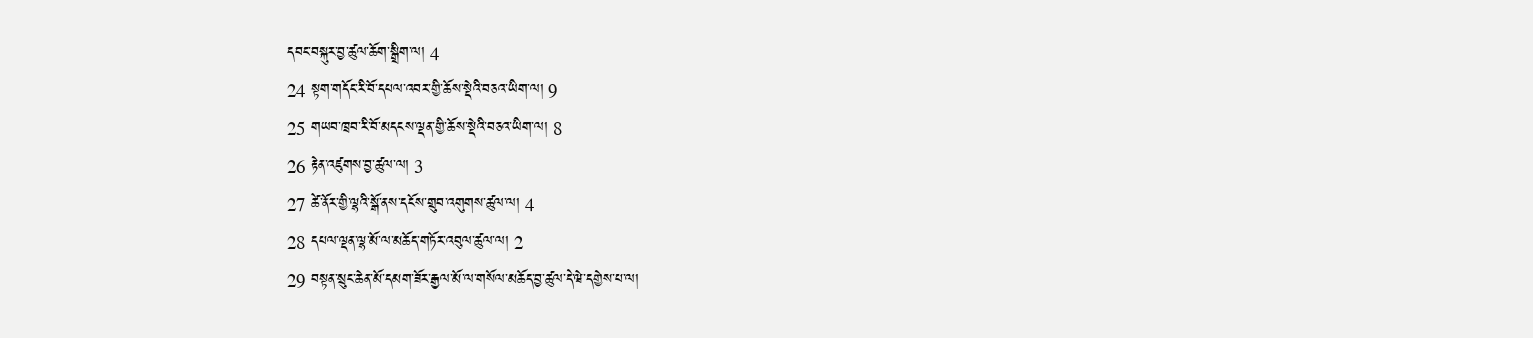དབང་བསྐུར་བྱ་ཚུལ་ཆོག་སྒྲིག་ལ། 4
24 སྟག་གདོང་རི་བོ་དཔལ་འབར་གྱི་ཆོས་སྡེའི་བཅའ་ཡིག་ལ། 9
25 གཡབ་ཁྲབ་རི་བོ་མདངས་ལྡན་གྱི་ཆོས་སྡེའི་བཅའ་ཡིག་ལ། 8
26 རྟེན་འཛུགས་བྱ་ཚུལ་ལ། 3
27 ཚེ་ནོར་གྱི་ལྷའི་སྒོ་ནས་དངོས་གྲུབ་འགུགས་ཚུལ་ལ། 4
28 དཔལ་ལྡན་ལྷ་མོ་ལ་མཆོད་གཏོར་འབུལ་ཚུལ་ལ། 2
29 བསྟན་སྲུང་ཆེན་མོ་དམག་ཟོར་རྒྱལ་མོ་ལ་གསོལ་མཆོད་བྱ་ཚུལ་དེ་ཝེ་དགྱེས་པ་ལ།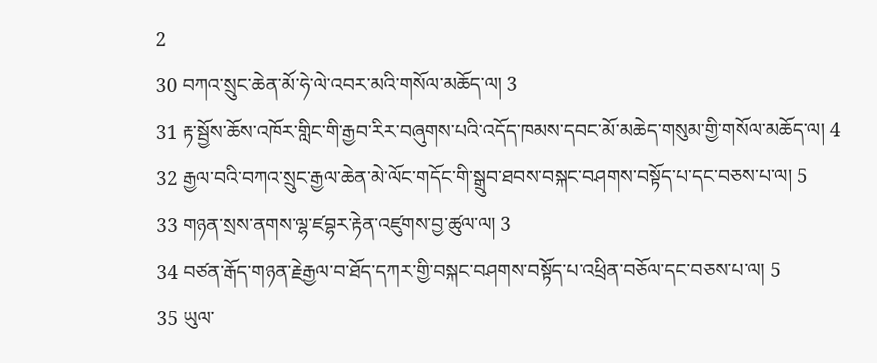2
30 བཀའ་སྲུང་ཆེན་མོ་ཧེ་ལེ་འབར་མའི་གསོལ་མཆོད་ལ། 3
31 རྟ་སྦྱོས་ཆོས་འཁོར་གླིང་གི་རྒྱབ་རིར་བཞུགས་པའི་འདོད་ཁམས་དབང་མོ་མཆེད་གསུམ་གྱི་གསོལ་མཆོད་ལ། 4
32 རྒྱལ་བའི་བཀའ་སྲུང་རྒྱལ་ཆེན་མེ་ལོང་གདོང་གི་སྒྲུབ་ཐབས་བསྐང་བཤགས་བསྟོད་པ་དང་བཅས་པ་ལ། 5
33 གཉན་སྲས་ནགས་ལྷ་ཛབྷར་རྟེན་འཛུགས་བྱ་ཚུལ་ལ། 3
34 བཙན་རྒོད་གཉན་རྗེརྒྱལ་བ་ཐོད་དཀར་གྱི་བསྐང་བཤགས་བསྟོད་པ་འཕྲིན་བཅོལ་དང་བཅས་པ་ལ། 5
35 ཡུལ་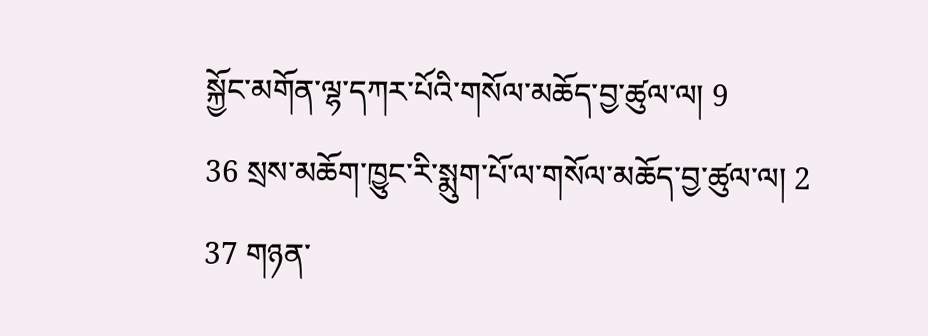སྐྱོང་མགོན་ལྷ་དཀར་པོའི་གསོལ་མཆོད་བྱ་ཚུལ་ལ། 9
36 སྲས་མཆོག་ཁྱུང་རི་སྨུག་པོ་ལ་གསོལ་མཆོད་བྱ་ཚུལ་ལ། 2
37 གཉན་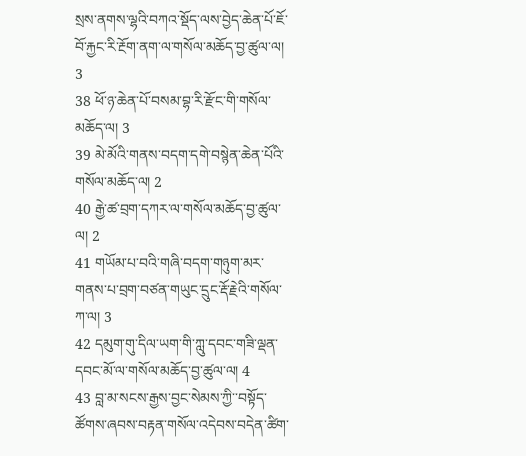སྲས་ནགས་ལྷའི་བཀའ་སྡོད་ལས་བྱེད་ཆེན་པོ་ཇོ་བོ་རྐྱང་རི་རྔོག་ནག་ལ་གསོལ་མཆོད་བྱ་ཚུལ་ལ། 3
38 ཕོ་ཉ་ཆེན་པོ་བསམ་བྷ་རི་རྫོང་གི་གསོལ་མཆོད་ལ། 3
39 མེ་མོའི་གནས་བདག་དགེ་བསྙེན་ཆེན་པོའི་གསོལ་མཆོད་ལ། 2
40 རྒྱེ་ཚ་བྲག་དཀར་ལ་གསོལ་མཆོད་བྱ་ཚུལ་ལ། 2
41 གཡོམ་པ་བའི་གཞི་བདག་གཉུག་མར་གནས་པ་བྲག་བཙན་གཡུང་དྲུང་རྡོ་རྗེའི་གསོལ་ཀ་ལ། 3
42 དམུག་གུ་དིལ་ཡག་གི་ཀླུ་དབང་གཟི་ལྡན་དབང་མོ་ལ་གསོལ་མཆོད་བྱ་ཚུལ་ལ། 4
43 བླ་མ་སངས་རྒྱས་བྱང་སེམས་ཀྱི་་བསྟོད་ཚོགས་ཞབས་བརྟན་གསོལ་འདེབས་བདེན་ཚིག་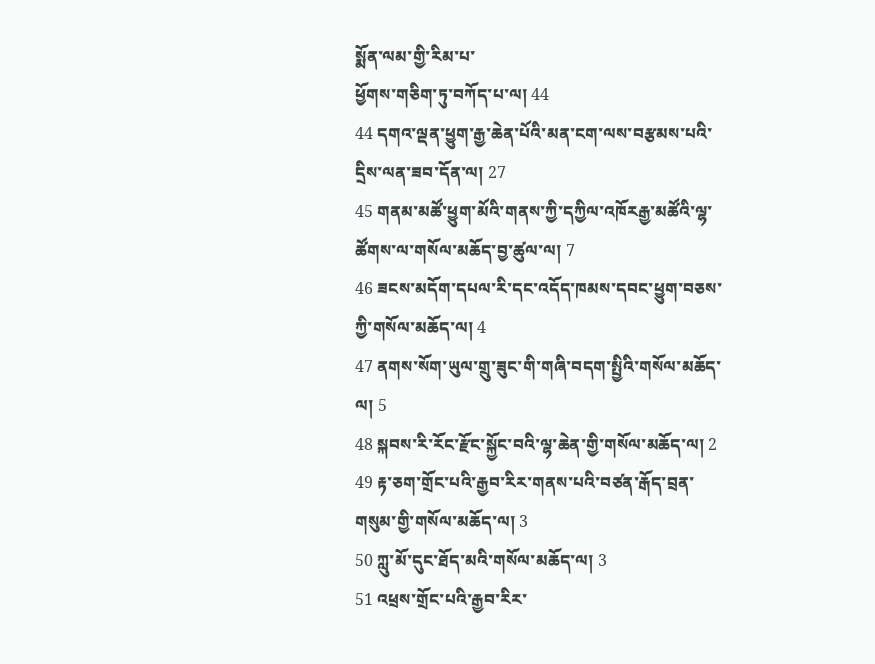སྨོན་ལམ་གྱི་རིམ་པ་
ཕྱོགས་གཅིག་ཏུ་བཀོད་པ་ལ། 44
44 དགའ་ལྡན་ཕྱུག་རྒྱ་ཆེན་པོའི་མན་ངག་ལས་བརྩམས་པའི་དྲིས་ལན་ཟབ་དོན་ལ། 27
45 གནམ་མཚོ་ཕྱུག་མོའི་གནས་ཀྱི་དཀྱིལ་འཁོརརྒྱ་མཚོའི་ལྷ་ཚོགས་ལ་གསོལ་མཆོད་བྱ་ཚུལ་ལ། 7
46 ཟངས་མདོག་དཔལ་རི་དང་འདོད་ཁམས་དབང་ཕྱུག་བཅས་ཀྱི་གསོལ་མཆོད་ལ། 4
47 ནགས་སོག་ཡུལ་གྲུ་ཟུང་གི་གཞི་བདག་སྤྱིའི་གསོལ་མཆོད་ལ། 5
48 སྐབས་རི་རོང་རྫོང་སྐྱོང་བའི་ལྷ་ཆེན་གྱི་གསོལ་མཆོད་ལ། 2
49 རྟ་ཅག་གྲོང་པའི་རྒྱབ་རིར་གནས་པའི་བཙན་རྒོད་བྲན་གསུམ་གྱི་གསོལ་མཆོད་ལ། 3
50 ཀླུ་མོ་དུང་ཐོད་མའི་གསོལ་མཆོད་ལ། 3
51 འཕྲས་གྲོང་པའི་རྒྱབ་རིར་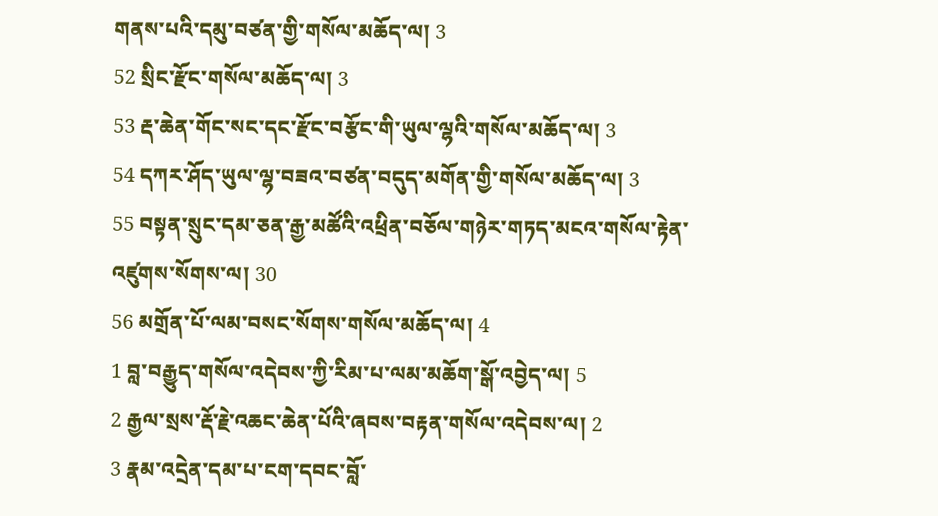གནས་པའི་དམུ་བཙན་གྱི་གསོལ་མཆོད་ལ། 3
52 སྲིང་རྫོང་གསོལ་མཆོད་ལ། 3
53 རྡ་ཆེན་གོང་སང་དང་རྫོང་བརྩོང་གི་ཡུལ་ལྷའི་གསོལ་མཆོད་ལ། 3
54 དཀར་ཤོད་ཡུལ་ལྷ་བཟའ་བཙན་བདུད་མགོན་གྱི་གསོལ་མཆོད་ལ། 3
55 བསྟན་སྲུང་དམ་ཅན་རྒྱ་མཚོའི་འཕྲིན་བཅོལ་གཉེར་གཏད་མངའ་གསོལ་རྟེན་འཛུགས་སོགས་ལ། 30
56 མགྲོན་པོ་ལམ་བསང་སོགས་གསོལ་མཆོད་ལ། 4
1 བླ་བརྒྱུད་གསོལ་འདེབས་ཀྱི་རིམ་པ་ལམ་མཆོག་སྒོ་འབྱེད་ལ། 5
2 རྒྱལ་སྲས་རྡོ་རྗེ་འཆང་ཆེན་པོའི་ཞབས་བརྟན་གསོལ་འདེབས་ལ། 2
3 རྣམ་འདྲེན་དམ་པ་ངག་དབང་བློ་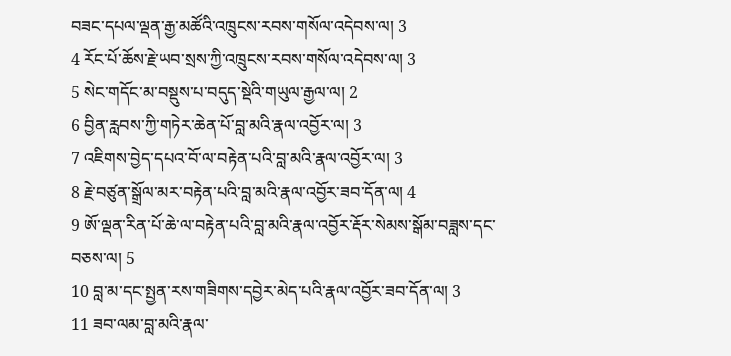བཟང་དཔལ་ལྡན་རྒྱ་མཚོའི་འཁྲུངས་རབས་གསོལ་འདེབས་ལ། 3
4 རོང་པོ་ཆོས་རྗེ་ཡབ་སྲས་ཀྱི་འཁྲུངས་རབས་གསོལ་འདེབས་ལ། 3
5 སེང་གདོང་མ་བསྡུས་པ་བདུད་སྡེའི་གཡུལ་རྒྱལ་ལ། 2
6 བྱིན་རླབས་ཀྱི་གཏེར་ཆེན་པོ་བླ་མའི་རྣལ་འབྱོར་ལ། 3
7 འཇིགས་བྱེད་དཔའ་བོ་ལ་བརྟེན་པའི་བླ་མའི་རྣལ་འབྱོར་ལ། 3
8 རྗེ་བཙུན་སྒྲོལ་མར་བརྟེན་པའི་བླ་མའི་རྣལ་འབྱོར་ཟབ་དོན་ལ། 4
9 ཨོ་ལྡན་རིན་པོ་ཆེ་ལ་བརྟེན་པའི་བླ་མའི་རྣལ་འབྱོར་རྡོར་སེམས་སྒོམ་བཟླས་དང་བཅས་ལ། 5
10 བླ་མ་དང་སྤྱན་རས་གཟིགས་དབྱེར་མེད་པའི་རྣལ་འབྱོར་ཟབ་དོན་ལ། 3
11 ཟབ་ལམ་བླ་མའི་རྣལ་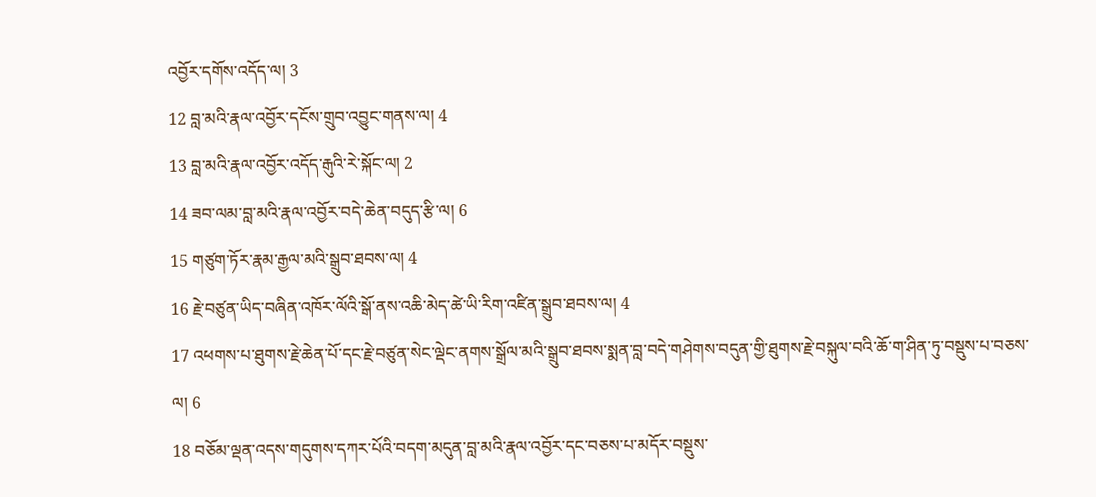འབྱོར་དགོས་འདོད་ལ། 3
12 བླ་མའི་རྣལ་འབྱོར་དངོས་གྲུབ་འབྱུང་གནས་ལ། 4
13 བླ་མའི་རྣལ་འབྱོར་འདོད་རྒུའི་རེ་སྐོང་ལ། 2
14 ཟབ་ལམ་བླ་མའི་རྣལ་འབྱོར་བདེ་ཆེན་བདུད་རྩི་ལ། 6
15 གཙུག་ཏོར་རྣམ་རྒྱལ་མའི་སྒྲུབ་ཐབས་ལ། 4
16 རྗེ་བཙུན་ཡིད་བཞིན་འཁོར་ལོའི་སྒོ་ནས་འཆི་མེད་ཚེ་ཡི་རིག་འཛིན་སྒྲུབ་ཐབས་ལ། 4
17 འཕགས་པ་ཐུགས་རྗེ་ཆེན་པོ་དང་རྗེ་བཙུན་སེང་ལྡེང་ནགས་སྒྲོལ་མའི་སྒྲུབ་ཐབས་སྨན་བླ་བདེ་གཤེགས་བདུན་གྱི་ཐུགས་རྗེ་བསྐུལ་བའི་ཆོ་ག་ཤིན་ཏུ་བསྡུས་པ་བཅས་ལ། 6
18 བཅོམ་ལྡན་འདས་གདུགས་དཀར་པོའི་བདག་མདུན་བླ་མའི་རྣལ་འབྱོར་དང་བཅས་པ་མདོར་བསྡུས་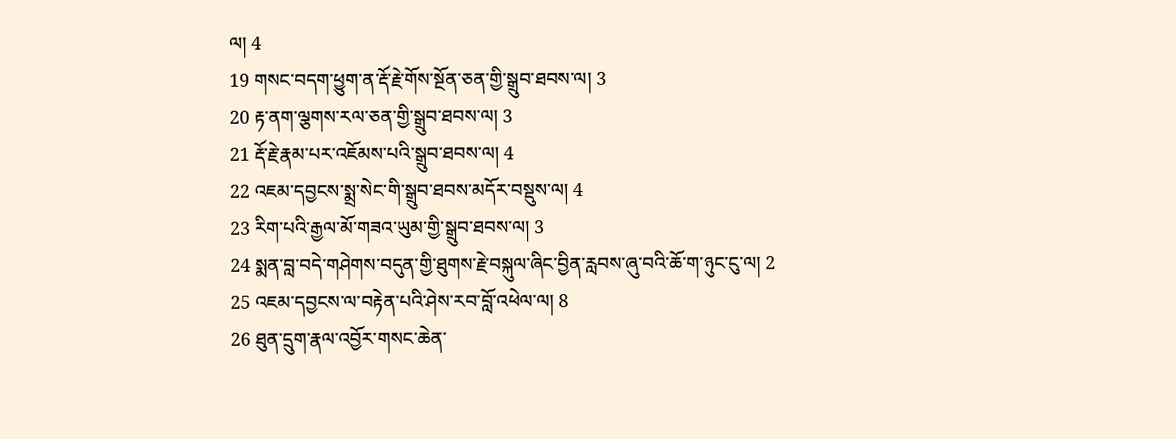ལ། 4
19 གསང་བདག་ཕྱུག་ན་རྡོ་རྗེ་གོས་སྔོན་ཅན་གྱི་སྒྲུབ་ཐབས་ལ། 3
20 རྟ་ནག་ལྕགས་རལ་ཅན་གྱི་སྒྲུབ་ཐབས་ལ། 3
21 རྡོ་རྗེ་རྣམ་པར་འཇོམས་པའི་སྒྲུབ་ཐབས་ལ། 4
22 འཇམ་དབྱངས་སྨྲ་སེང་གི་སྒྲུབ་ཐབས་མདོར་བསྡུས་ལ། 4
23 རིག་པའི་རྒྱལ་མོ་གཟའ་ཡུམ་གྱི་སྒྲུབ་ཐབས་ལ། 3
24 སྨན་བླ་བདེ་གཤེགས་བདུན་གྱི་ཐུགས་རྗེ་བསྐུལ་ཞིང་བྱིན་རླབས་ཞུ་བའི་ཆོ་ག་ཉུང་ངུ་ལ། 2
25 འཇམ་དབྱངས་ལ་བརྟེན་པའི་ཤེས་རབ་བློ་འཕེལ་ལ། 8
26 ཐུན་དྲུག་རྣལ་འབྱོར་གསང་ཆེན་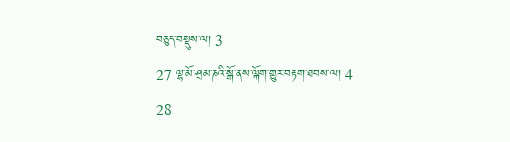བཅུད་བསྡུས་ལ། 3
27 ལྷ་མོ་ཤྲམ་ཎའི་སྒོ་ནས་ལྐོག་གྱུར་བརྟག་ཐབས་ལ། 4
28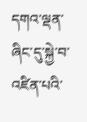དགའ་ལྡན་ཞིང་དུ་སྐྱེ་བ་འཛིན་པའི་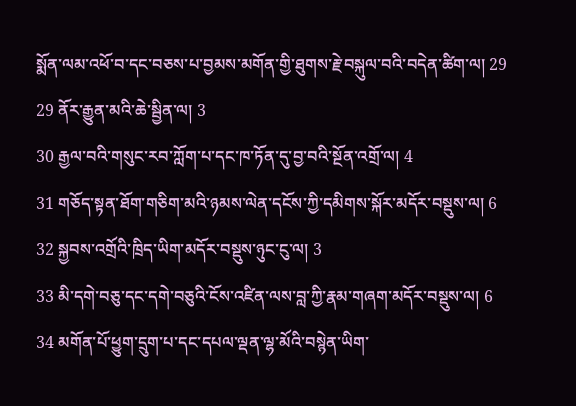སྨོན་ལམ་འཕོ་བ་དང་བཅས་པ་བྱམས་མགོན་གྱི་ཐུགས་རྗེ་བསྐུལ་བའི་བདེན་ཚིག་ལ། 29
29 ནོར་རྒྱུན་མའི་ཆེ་སྦྱིན་ལ། 3
30 རྒྱལ་བའི་གསུང་རབ་ཀློག་པ་དང་ཁ་ཏོན་དུ་བྱ་བའི་སྔོན་འགྲོ་ལ། 4
31 གཅོད་སྟན་ཐོག་གཅིག་མའི་ཉམས་ལེན་དངོས་ཀྱི་དམིགས་སྐོར་མདོར་བསྡུས་ལ། 6
32 སྐྱབས་འགྲོའི་ཁྲིད་ཡིག་མདོར་བསྡུས་ཉུང་ངུ་ལ། 3
33 མི་དགེ་བཅུ་དང་དགེ་བཅུའི་ངོས་འཛིན་ལས་བླ་ཀྱི་རྣམ་གཞག་མདོར་བསྡུས་ལ། 6
34 མགོན་པོ་ཕྱུག་དྲུག་པ་དང་དཔལ་ལྡན་ལྷ་མོའི་བསྙེན་ཡིག་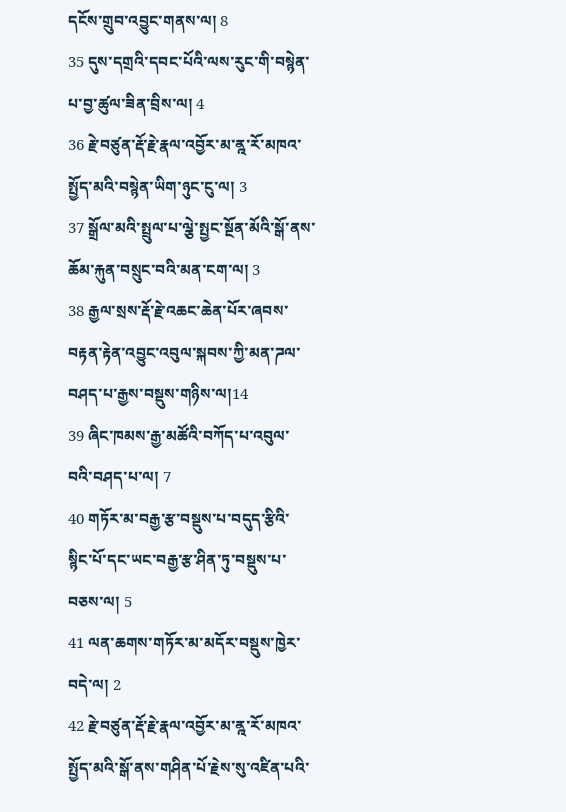དངོས་གྲུབ་འབྱུང་གནས་ལ། 8
35 དུས་དགྲའི་དབང་པོའི་ལས་རུང་གི་བསྙེན་པ་བྱ་ཚུལ་ཟིན་བྲིས་ལ། 4
36 རྗེ་བཙུན་རྡོ་རྗེ་རྣལ་འབྱོར་མ་ནྰ་རོ་མཁའ་སྤྱོད་མའི་བསྙེན་ཡིག་ཉུང་ངུ་ལ། 3
37 སྒྲོལ་མའི་སྤྲུལ་པ་ལྕེ་སྤྱང་སྔོན་མོའི་སྒོ་ནས་ཆོམ་རྐུན་བསྲུང་བའི་མན་ངག་ལ། 3
38 རྒྱལ་སྲས་རྡོ་རྗེ་འཆང་ཆེན་པོར་ཞབས་བརྟན་རྟེན་འབྱུང་འབུལ་སྐབས་ཀྱི་མན་ཌལ་བཤད་པ་རྒྱས་བསྡུས་གཉིས་ལ།14
39 ཞིང་ཁམས་རྒྱ་མཚོའི་བཀོད་པ་འབུལ་བའི་བཤད་པ་ལ། 7
40 གཏོར་མ་བརྒྱ་རྩ་བསྡུས་པ་བདུད་རྩིའི་སྙིང་པོ་དང་ཡང་བརྒྱ་རྩ་ཤིན་ཏུ་བསྡུས་པ་བཅས་ལ། 5
41 ལན་ཆགས་གཏོར་མ་མདོར་བསྡུས་ཁྱེར་བདེ་ལ། 2
42 རྗེ་བཙུན་རྡོ་རྗེ་རྣལ་འབྱོར་མ་ནྰ་རོ་མཁའ་སྤྱོད་མའི་སྒོ་ནས་གཤིན་པོ་རྗེས་སུ་འཛིན་པའི་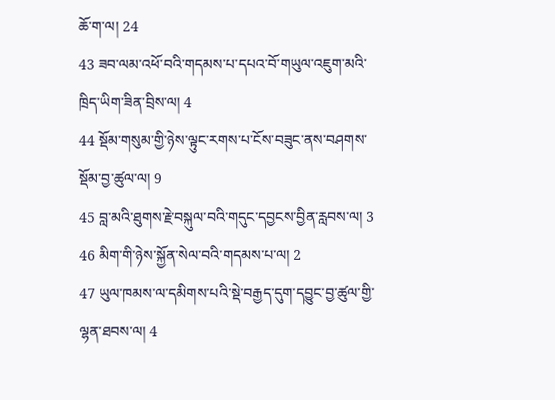ཆོ་ག་ལ། 24
43 ཟབ་ལམ་འཕོ་བའི་གདམས་པ་དཔའ་བོ་གཡུལ་འཇུག་མའི་ཁྲིད་ཡིག་ཟིན་བྲིས་ལ། 4
44 སྡོམ་གསུམ་གྱི་ཉེས་ལྟུང་རགས་པ་ངོས་བཟུང་ནས་བཤགས་སྡོམ་བྱ་ཚུལ་ལ། 9
45 བླ་མའི་ཐུགས་རྗེ་བསྐུལ་བའི་གདུང་དབྱངས་བྱིན་རླབས་ལ། 3
46 མིག་གི་ཉེས་སྐྱོན་སེལ་བའི་གདམས་པ་ལ། 2
47 ཡུལ་ཁམས་ལ་དམིགས་པའི་སྡེ་བརྒྱད་དུག་དབྱུང་བྱ་ཚུལ་གྱི་ལྷན་ཐབས་ལ། 4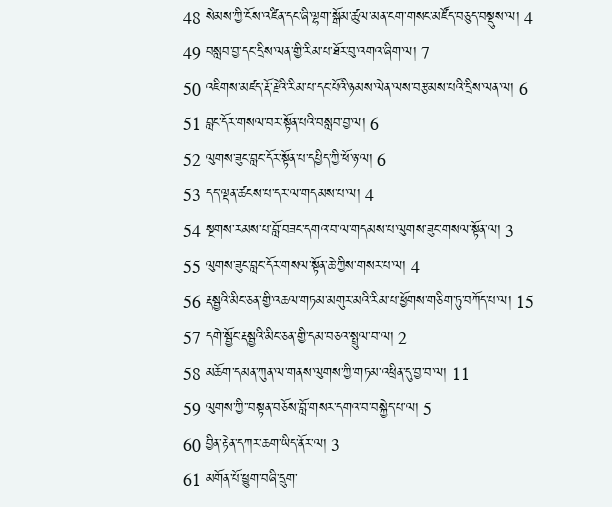48 སེམས་ཀྱི་ངོས་འཛིན་དང་ཞི་ལྷག་སྒོམ་ཚུལ་མན་ངག་གསང་མཛོད་བཅུད་བསྡུས་ལ། 4
49 བསླབ་བྱ་དང་དྲིས་ལན་གྱི་རིམ་པ་ཐོར་བུ་འགའ་ཞིག་ལ། 7
50 འཇིགས་མཛད་རྡོ་རྗེའི་རིམ་པ་དང་པོའི་ཉམས་ལེན་ལས་བརྩམས་པའི་དྲིས་ལན་ལ། 6
51 བླང་དོར་གསལ་བར་སྟོན་པའི་བསླབ་བྱ་ལ། 6
52 ལུགས་ཟུང་བླང་དོར་སྟོན་པ་དཔྱིད་ཀྱི་ཕོ་ཉ་ལ། 6
53 དད་ལྡན་ཚངས་པ་དར་ལ་གདམས་པ་ལ། 4
54 སྔགས་རམས་པ་བློ་བཟང་དགའ་བ་ལ་གདམས་པ་ལུགས་ཟུང་གསལ་སྟོན་ལ། 3
55 ལུགས་ཟུང་བླང་དོར་གསལ་སྟོན་ཆེ་ཀྱིས་གསར་པ་ལ། 4
56 རྡསྦྱའི་མིང་ཅན་གྱི་འཆལ་གཏམ་མགུར་མའི་རིམ་པ་ཕྱོགས་གཅིག་ཏུ་བཀོད་པ་ལ། 15
57 དགེ་སྦྱོང་རྡསྦྱའི་མིང་ཅན་གྱི་དམ་བཅའ་སྤྲུལ་བ་ལ། 2
58 མཆོག་དམན་ཀུན་ལ་གནས་ལུགས་ཀྱི་གཏམ་འཕྲིན་དུ་བྱ་བ་ལ། 11
59 ལུགས་ཀྱི་་བསྟན་བཅོས་བློ་གསར་དགའ་བ་བསྐྱེད་པ་ལ། 5
60 བྱིན་རྟེན་དཀར་ཆག་ཡིད་ནོར་ལ། 3
61 མགོན་པོ་ཕྱུག་བཞི་དྲུག་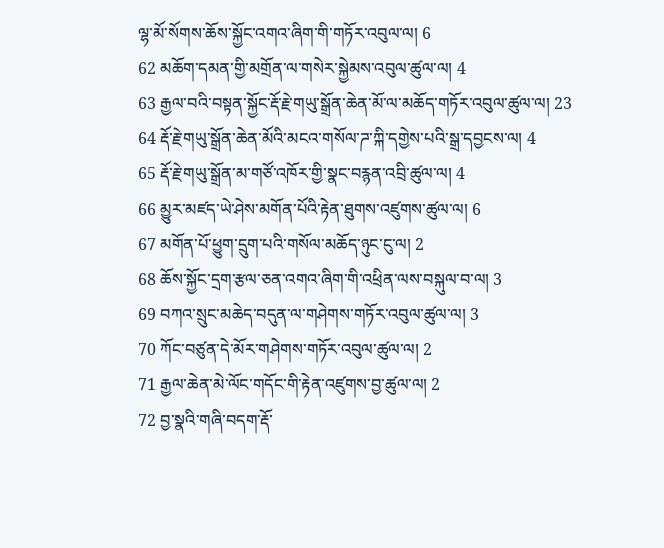ལྷ་མོ་སོགས་ཆོས་སྐྱོང་འགའ་ཞིག་གི་གཏོར་འབུལ་ལ། 6
62 མཆོག་དམན་གྱི་མགྲོན་ལ་གསེར་སྐྱེམས་འབུལ་ཚུལ་ལ། 4
63 རྒྱལ་བའི་བསྟན་སྐྱོང་རྡོ་རྗེ་གཡུ་སྒྲོན་ཆེན་མོ་ལ་མཆོད་གཏོར་འབུལ་ཚུལ་ལ། 23
64 རྡོ་རྗེ་གཡུ་སྒྲོན་ཆེན་མོའི་མངའ་གསོལ་ཌ་ཀྐི་དགྱེས་པའི་སྒྲ་དབྱངས་ལ། 4
65 རྡོ་རྗེ་གཡུ་སྒྲོན་མ་གཙོ་འཁོར་གྱི་སྣང་བརྙན་འབྲི་ཚུལ་ལ། 4
66 མྱུར་མཛད་ཡེ་ཤེས་མགོན་པོའི་རྟེན་ཐུགས་འཛུགས་ཚུལ་ལ། 6
67 མགོན་པོ་ཕྱུག་དྲུག་པའི་གསོལ་མཆོད་ཉུང་ངུ་ལ། 2
68 ཆོས་སྐྱོང་དྲག་རྩལ་ཅན་འགའ་ཞིག་གི་འཕྲིན་ལས་བསྐུལ་བ་ལ། 3
69 བཀའ་སྲུང་མཆེད་བདུན་ལ་གཤེགས་གཏོར་འབུལ་ཚུལ་ལ། 3
70 ཀོང་བཙུན་དེ་མོར་གཤེགས་གཏོར་འབུལ་ཚུལ་ལ། 2
71 རྒྱལ་ཆེན་མེ་ལོང་གདོང་གི་རྟེན་འཛུགས་བྱ་ཚུལ་ལ། 2
72 བྱ་སྣའི་གཞི་བདག་རྡོ་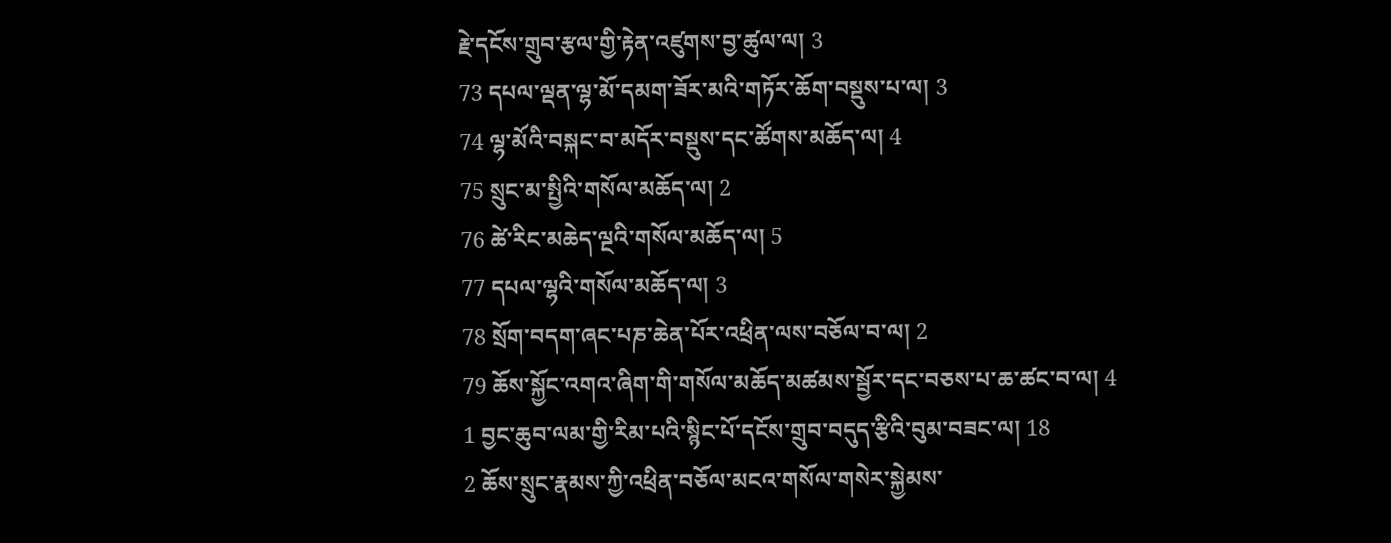རྗེ་དངོས་གྲུབ་རྩལ་གྱི་རྟེན་འཛུགས་བྱ་ཚུལ་ལ། 3
73 དཔལ་ལྡན་ལྷ་མོ་དམག་ཟོར་མའི་གཏོར་ཆོག་བསྡུས་པ་ལ། 3
74 ལྷ་མོའི་བསྐང་བ་མདོར་བསྡུས་དང་ཚོགས་མཆོད་ལ། 4
75 སྲུང་མ་སྤྱིའི་གསོལ་མཆོད་ལ། 2
76 ཚེ་རིང་མཆེད་ལྔའི་གསོལ་མཆོད་ལ། 5
77 དཔལ་ལྷའི་གསོལ་མཆོད་ལ། 3
78 སྲོག་བདག་ཞང་པཎ་ཆེན་པོར་འཕྲིན་ལས་བཅོལ་བ་ལ། 2
79 ཆོས་སྐྱོང་འགའ་ཞིག་གི་གསོལ་མཆོད་མཚམས་སྦྱོར་དང་བཅས་པ་ཆ་ཚང་བ་ལ། 4
1 བྱང་ཆུབ་ལམ་གྱི་རིམ་པའི་སྙིང་པོ་དངོས་གྲུབ་བདུད་རྩིའི་བུམ་བཟང་ལ། 18
2 ཆོས་སྲུང་རྣམས་ཀྱི་འཕྲིན་བཅོལ་མངའ་གསོལ་གསེར་སྐྱེམས་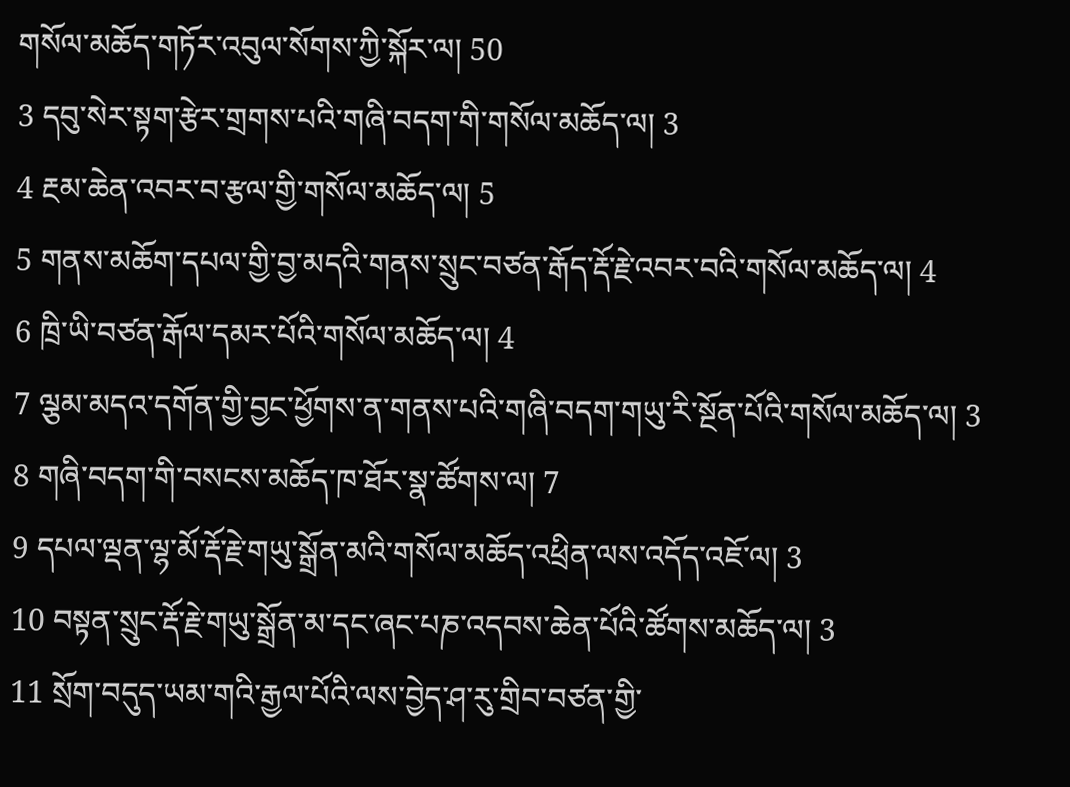གསོལ་མཆོད་གཏོར་འབུལ་སོགས་ཀྱི་སྐོར་ལ། 50
3 དབུ་སེར་སྟག་རྩེར་གྲགས་པའི་གཞི་བདག་གི་གསོལ་མཆོད་ལ། 3
4 རྔམ་ཆེན་འབར་བ་རྩལ་གྱི་གསོལ་མཆོད་ལ། 5
5 གནས་མཆོག་དཔལ་གྱི་བྱ་མདའི་གནས་སྲུང་བཙན་རྒོད་རྡོ་རྗེ་འབར་བའི་གསོལ་མཆོད་ལ། 4
6 ཁྲི་ཡི་བཙན་རྒོལ་དམར་པོའི་གསོལ་མཆོད་ལ། 4
7 ལྕམ་མདའ་དགོན་གྱི་བྱང་ཕྱོགས་ན་གནས་པའི་གཞི་བདག་གཡུ་རི་སྔོན་པོའི་གསོལ་མཆོད་ལ། 3
8 གཞི་བདག་གི་བསངས་མཆོད་ཁ་ཐོར་སྣ་ཚོགས་ལ། 7
9 དཔལ་ལྡན་ལྷ་མོ་རྡོ་རྗེ་གཡུ་སྒྲོན་མའི་གསོལ་མཆོད་འཕྲིན་ལས་འདོད་འཇོ་ལ། 3
10 བསྟན་སྲུང་རྡོ་རྗེ་གཡུ་སྒྲོན་མ་དང་ཞང་པཎ་འདབས་ཆེན་པོའི་ཚོགས་མཆོད་ལ། 3
11 སྲོག་བདུད་ཡམ་གའི་རྒྱལ་པོའི་ལས་བྱེད་ཤ་རུ་གྲིབ་བཙན་གྱི་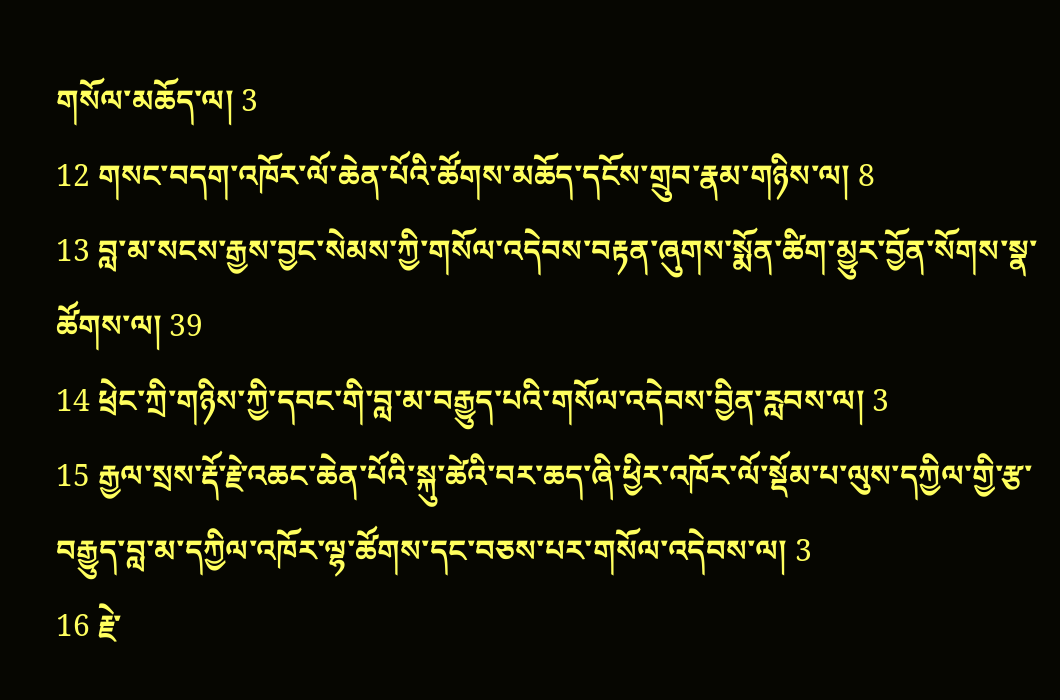གསོལ་མཆོད་ལ། 3
12 གསང་བདག་འཁོར་ལོ་ཆེན་པོའི་ཚོགས་མཆོད་དངོས་གྲུབ་རྣམ་གཉིས་ལ། 8
13 བླ་མ་སངས་རྒྱས་བྱང་སེམས་ཀྱི་གསོལ་འདེབས་བརྟན་ཞུགས་སྨོན་ཚིག་མྱུར་བྱོན་སོགས་སྣ་ཚོགས་ལ། 39
14 ཕྲེང་ཀྲི་གཉིས་ཀྱི་དབང་གི་བླ་མ་བརྒྱུད་པའི་གསོལ་འདེབས་བྱིན་རླབས་ལ། 3
15 རྒྱལ་སྲས་རྡོ་རྗེ་འཆང་ཆེན་པོའི་སྐུ་ཚེའི་བར་ཆད་ཞི་ཕྱིར་འཁོར་ལོ་སྡོམ་པ་ལུས་དཀྱིལ་གྱི་རྩ་བརྒྱུད་བླ་མ་དཀྱིལ་འཁོར་ལྷ་ཚོགས་དང་བཅས་པར་གསོལ་འདེབས་ལ། 3
16 རྗེ་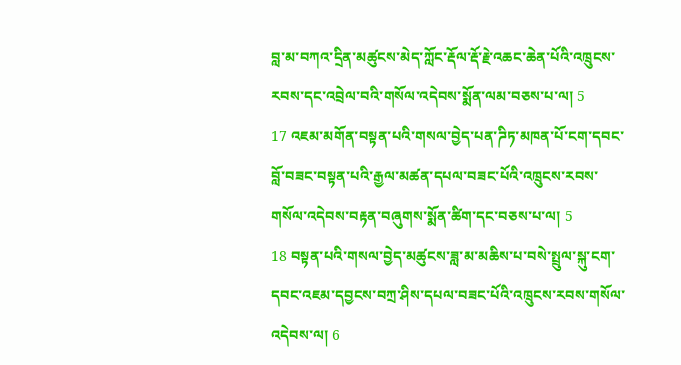བླ་མ་བཀའ་དྲིན་མཚུངས་མེད་ཀློང་རྡོལ་རྡོ་རྗེ་འཆང་ཆེན་པོའི་འཁྲུངས་རབས་དང་འབྲེལ་བའི་གསོལ་འདེབས་སྨོན་ལམ་བཅས་པ་ལ། 5
17 འཇམ་མགོན་བསྟན་པའི་གསལ་བྱེད་པན་ཌིཏ་མཁན་པོ་ངག་དབང་བློ་བཟང་བསྟན་པའི་རྒྱལ་མཚན་དཔལ་བཟང་པོའི་འཁྲུངས་རབས་གསོལ་འདེབས་བརྟན་བཞུགས་སྨོན་ཚིག་དང་བཅས་པ་ལ། 5
18 བསྟན་པའི་གསལ་བྱེད་མཚུངས་ཟླ་མ་མཆིས་པ་བསེ་སྤྲུལ་སྐུ་ངག་དབང་འཇམ་དབྱངས་བཀྲ་ཤིས་དཔལ་བཟང་པོའི་འཁྲུངས་རབས་གསོལ་འདེབས་ལ། 6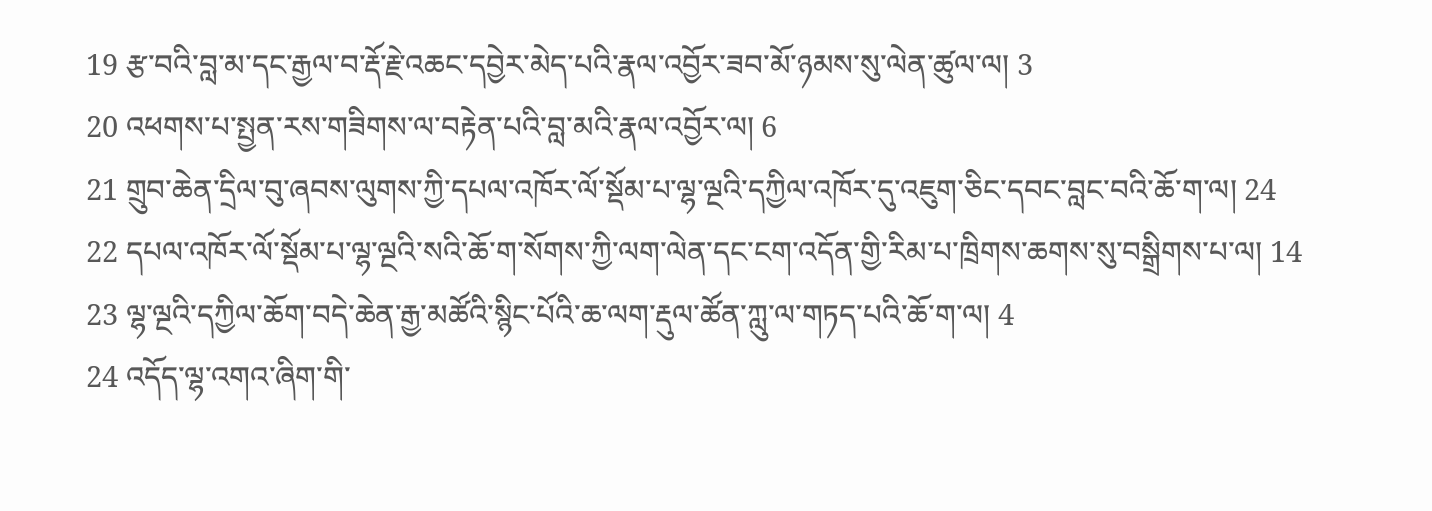19 རྩ་བའི་བླ་མ་དང་རྒྱལ་བ་རྡོ་རྗེ་འཆང་དབྱེར་མེད་པའི་རྣལ་འབྱོར་ཟབ་མོ་ཉམས་སུ་ལེན་ཚུལ་ལ། 3
20 འཕགས་པ་སྤྱན་རས་གཟིགས་ལ་བརྟེན་པའི་བླ་མའི་རྣལ་འབྱོར་ལ། 6
21 གྲུབ་ཆེན་དྲིལ་བུ་ཞབས་ལུགས་ཀྱི་དཔལ་འཁོར་ལོ་སྡོམ་པ་ལྷ་ལྔའི་དཀྱིལ་འཁོར་དུ་འཇུག་ཅིང་དབང་བླང་བའི་ཆོ་ག་ལ། 24
22 དཔལ་འཁོར་ལོ་སྡོམ་པ་ལྷ་ལྔའི་སའི་ཆོ་ག་སོགས་ཀྱི་ལག་ལེན་དང་ངག་འདོན་གྱི་རིམ་པ་ཁྲིགས་ཆགས་སུ་བསྒྲིགས་པ་ལ། 14
23 ལྷ་ལྔའི་དཀྱིལ་ཆོག་བདེ་ཆེན་རྒྱ་མཚོའི་སྙིང་པོའི་ཆ་ལག་རྡུལ་ཚོན་ཀླུ་ལ་གཏད་པའི་ཆོ་ག་ལ། 4
24 འདོད་ལྷ་འགའ་ཞིག་གི་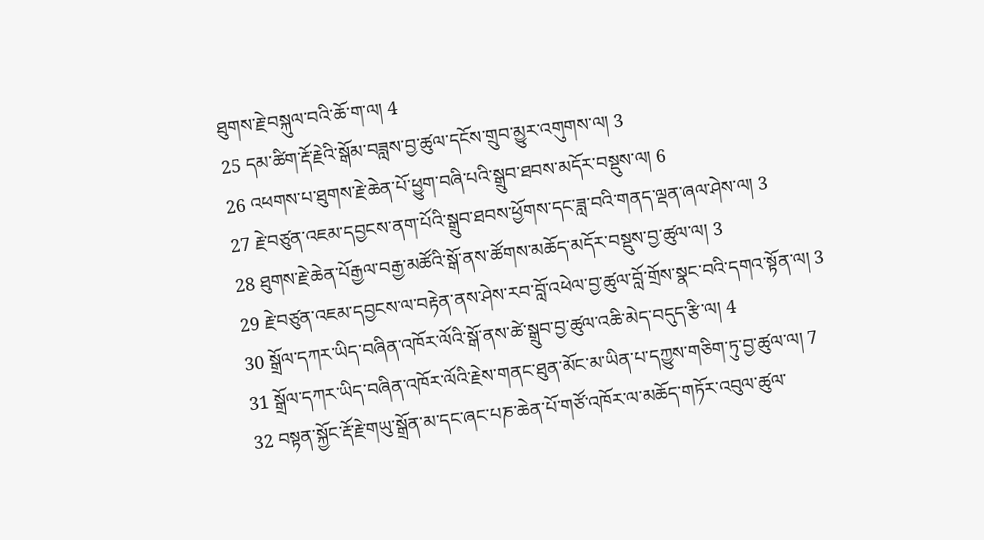ཐུགས་རྗེ་བསྐུལ་བའི་ཆོ་ག་ལ། 4
25 དམ་ཚིག་རྡོ་རྗེའི་སྒོམ་བཟླས་བྱ་ཚུལ་དངོས་གྲུབ་མྱུར་འགུགས་ལ། 3
26 འཕགས་པ་ཐུགས་རྗེ་ཆེན་པོ་ཕྱུག་བཞི་པའི་སྒྲུབ་ཐབས་མདོར་བསྡུས་ལ། 6
27 རྗེ་བཙུན་འཇམ་དབྱངས་ནག་པོའི་སྒྲུབ་ཐབས་ཕྱོགས་དང་ཟླ་བའི་གནད་ལྡན་ཞལ་ཤེས་ལ། 3
28 ཐུགས་རྗེ་ཆེན་པོརྒྱལ་བརྒྱ་མཚོའི་སྒོ་ནས་ཚོགས་མཆོད་མདོར་བསྡུས་བྱ་ཚུལ་ལ། 3
29 རྗེ་བཙུན་འཇམ་དབྱངས་ལ་བརྟེན་ནས་ཤེས་རབ་བློ་འཕེལ་བྱ་ཚུལ་བློ་གྲོས་སྣང་བའི་དགའ་སྟོན་ལ། 3
30 སྒྲོལ་དཀར་ཡིད་བཞིན་འཁོར་ལོའི་སྒོ་ནས་ཚེ་སྒྲུབ་བྱ་ཚུལ་འཆི་མེད་བདུད་རྩི་ལ། 4
31 སྒྲོལ་དཀར་ཡིད་བཞིན་འཁོར་ལོའི་རྗེས་གནང་ཐུན་མོང་མ་ཡིན་པ་དཀྱུས་གཅིག་ཏུ་བྱ་ཚུལ་ལ། 7
32 བསྟན་སྐྱོང་རྡོ་རྗེ་གཡུ་སྒྲོན་མ་དང་ཞང་པཎ་ཆེན་པོ་གཙོ་འཁོར་ལ་མཆོད་གཏོར་འབུལ་ཚུལ་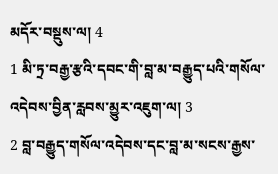མདོར་བསྡུས་ལ། 4
1 མི་ཏྲ་བརྒྱ་རྩའི་དབང་གི་བླ་མ་བརྒྱུད་པའི་གསོལ་འདེབས་བྱིན་རླབས་མྱུར་འཇུག་ལ། 3
2 བླ་བརྒྱུད་གསོལ་འདེབས་དང་བླ་མ་སངས་རྒྱས་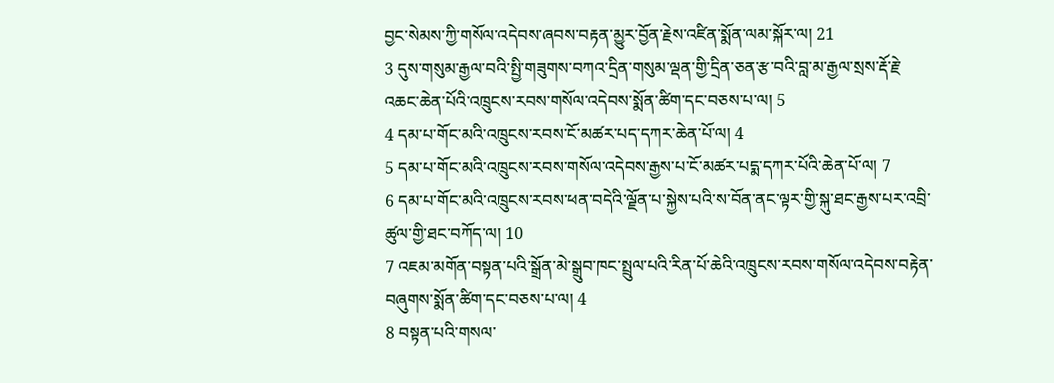བྱང་སེམས་ཀྱི་གསོལ་འདེབས་ཞབས་བརྟན་མྱུར་བྱོན་རྗེས་འཛིན་སྨོན་ལམ་སྐོར་ལ། 21
3 དུས་གསུམ་རྒྱལ་བའི་སྤྱི་གཟུགས་བཀའ་དྲིན་གསུམ་ལྡན་གྱི་དྲིན་ཅན་རྩ་བའི་བླ་མ་རྒྱལ་སྲས་རྡོ་རྗེ་འཆང་ཆེན་པོའི་འཁྲུངས་རབས་གསོལ་འདེབས་སྨོན་ཚིག་དང་བཅས་པ་ལ། 5
4 དམ་པ་གོང་མའི་འཁྲུངས་རབས་ངོ་མཚར་པད་དཀར་ཆེན་པོ་ལ། 4
5 དམ་པ་གོང་མའི་འཁྲུངས་རབས་གསོལ་འདེབས་རྒྱས་པ་ངོ་མཚར་པདྨ་དཀར་པོའི་ཆེན་པོ་ལ། 7
6 དམ་པ་གོང་མའི་འཁྲུངས་རབས་ཕན་བདེའི་ལྗོན་པ་སྐྱེས་པའི་ས་བོན་ནང་ལྟར་གྱི་སྐུ་ཐང་རྒྱས་པར་འབྲི་ཚུལ་གྱི་ཐང་བཀོད་ལ། 10
7 འཇམ་མགོན་བསྟན་པའི་སྒྲོན་མེ་སྒྲུབ་ཁང་སྤྲུལ་པའི་རིན་པོ་ཆེའི་འཁྲུངས་རབས་གསོལ་འདེབས་བརྟེན་བཞུགས་སྨོན་ཚིག་དང་བཅས་པ་ལ། 4
8 བསྟན་པའི་གསལ་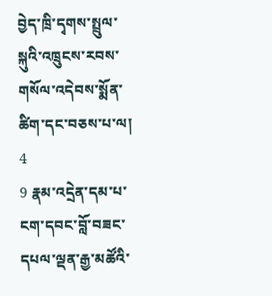བྱེད་ཁྲི་དྭགས་སྤྲུལ་སྐུའི་འཁྲུངས་རབས་གསོལ་འདེབས་སྨོན་ཚིག་དང་བཅས་པ་ལ། 4
9 རྣམ་འདྲེན་དམ་པ་ངག་དབང་བློ་བཟང་དཔལ་ལྡན་རྒྱ་མཚོའི་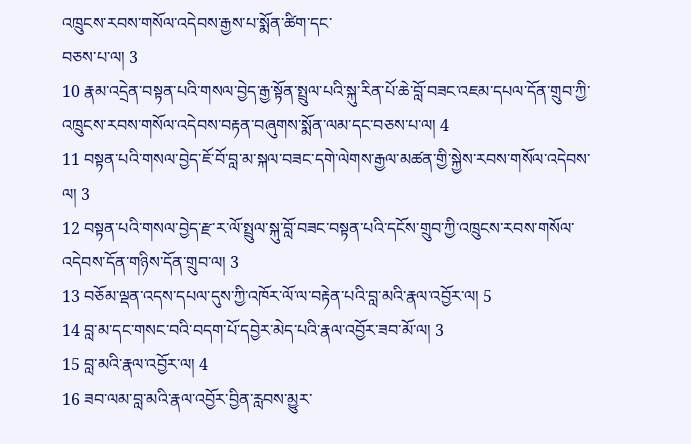འཁྲུངས་རབས་གསོལ་འདེབས་རྒྱས་པ་སྨོན་ཚིག་དང་
བཅས་པ་ལ། 3
10 རྣམ་འདྲེན་བསྟན་པའི་གསལ་བྱེད་རྒྱ་སྟོན་སྤྲུལ་པའི་སྐུ་རིན་པོ་ཆེ་བློ་བཟང་འཇམ་དཔལ་དོན་གྲུབ་ཀྱི་འཁྲུངས་རབས་གསོལ་འདེབས་བརྟན་བཞུགས་སྨོན་ལམ་དང་བཅས་པ་ལ། 4
11 བསྟན་པའི་གསལ་བྱེད་ཇོ་བོ་བླ་མ་སྐལ་བཟང་དགེ་ལེགས་རྒྱལ་མཚན་གྱི་སྐྱེས་རབས་གསོལ་འདེབས་ལ། 3
12 བསྟན་པའི་གསལ་བྱེད་རྫ་ར་ལོ་སྤྲུལ་སྐུ་བློ་བཟང་བསྟན་པའི་དངོས་གྲུབ་ཀྱི་འཁྲུངས་རབས་གསོལ་འདེབས་དོན་གཉིས་དོན་གྲུབ་ལ། 3
13 བཅོམ་ལྡན་འདས་དཔལ་དུས་ཀྱི་འཁོར་ལོ་ལ་བརྟེན་པའི་བླ་མའི་རྣལ་འབྱོར་ལ། 5
14 བླ་མ་དང་གསང་བའི་བདག་པོ་དབྱེར་མེད་པའི་རྣལ་འབྱོར་ཟབ་མོ་ལ། 3
15 བླ་མའི་རྣལ་འབྱོར་ལ། 4
16 ཟབ་ལམ་བླ་མའི་རྣལ་འབྱོར་བྱིན་རླབས་མྱུར་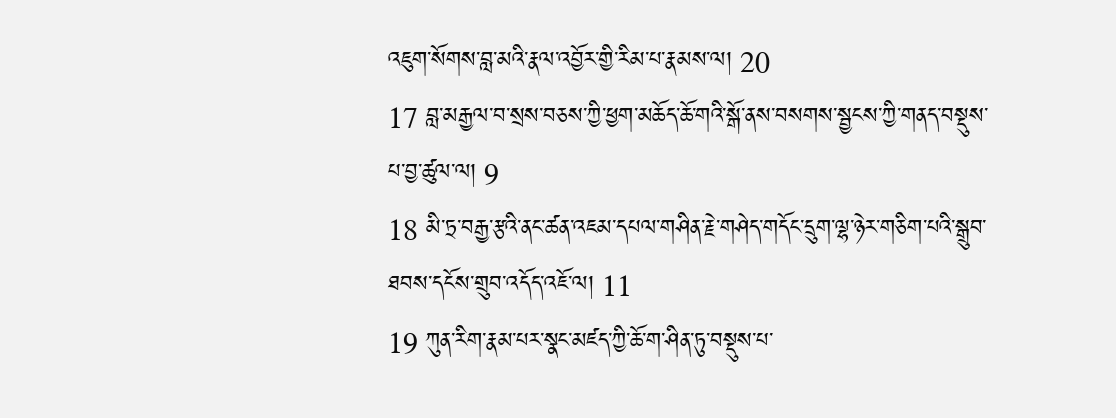འཇུག་སོགས་བླ་མའི་རྣལ་འབྱོར་གྱི་རིམ་པ་རྣམས་ལ། 20
17 བླ་མརྒྱལ་བ་སྲས་བཅས་ཀྱི་ཕྱག་མཆོད་ཆོ་གའི་སྒོ་ནས་བསགས་སྦྱངས་ཀྱི་གནད་བསྡུས་པ་བྱ་ཚུལ་ལ། 9
18 མི་ཏྲ་བརྒྱ་རྩའི་ནང་ཚན་འཇམ་དཔལ་གཤིན་རྗེ་གཤེད་གདོང་དྲུག་ལྷ་ཉེར་གཅིག་པའི་སྒྲུབ་ཐབས་དངོས་གྲུབ་འདོད་འཇོ་ལ། 11
19 ཀུན་རིག་རྣམ་པར་སྣང་མཛད་ཀྱི་ཆོ་ག་ཤིན་ཏུ་བསྡུས་པ་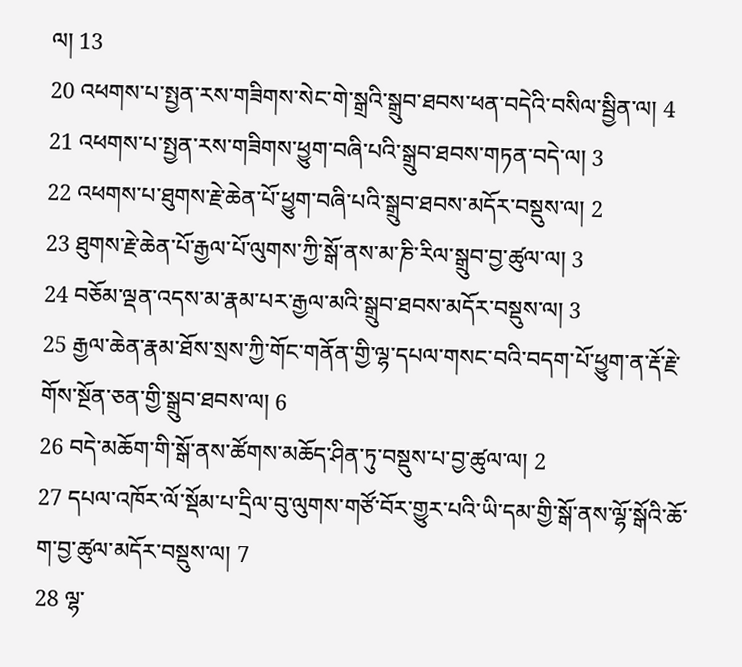ལ། 13
20 འཕགས་པ་སྤྱན་རས་གཟིགས་སེང་གེ་སྒྲའི་སྒྲུབ་ཐབས་ཕན་བདེའི་བསིལ་སྦྱིན་ལ། 4
21 འཕགས་པ་སྤྱན་རས་གཟིགས་ཕྱུག་བཞི་པའི་སྒྲུབ་ཐབས་གཏན་བདེ་ལ། 3
22 འཕགས་པ་ཐུགས་རྗེ་ཆེན་པོ་ཕྱུག་བཞི་པའི་སྒྲུབ་ཐབས་མདོར་བསྡུས་ལ། 2
23 ཐུགས་རྗེ་ཆེན་པོ་རྒྱལ་པོ་ལུགས་ཀྱི་སྒོ་ནས་མ་ཎི་རིལ་སྒྲུབ་བྱ་ཚུལ་ལ། 3
24 བཅོམ་ལྡན་འདས་མ་རྣམ་པར་རྒྱལ་མའི་སྒྲུབ་ཐབས་མདོར་བསྡུས་ལ། 3
25 རྒྱལ་ཆེན་རྣམ་ཐོས་སྲས་ཀྱི་གོང་གནོན་གྱི་ལྷ་དཔལ་གསང་བའི་བདག་པོ་ཕྱུག་ན་རྡོ་རྗེ་གོས་སྔོན་ཅན་གྱི་སྒྲུབ་ཐབས་ལ། 6
26 བདེ་མཆོག་གི་སྒོ་ནས་ཚོགས་མཆོད་ཤིན་ཏུ་བསྡུས་པ་བྱ་ཚུལ་ལ། 2
27 དཔལ་འཁོར་ལོ་སྡོམ་པ་དྲིལ་བུ་ལུགས་གཙོ་བོར་གྱུར་པའི་ཡི་དམ་གྱི་སྒོ་ནས་ལྷོ་སྒོའི་ཆོ་ག་བྱ་ཚུལ་མདོར་བསྡུས་ལ། 7
28 ལྷ་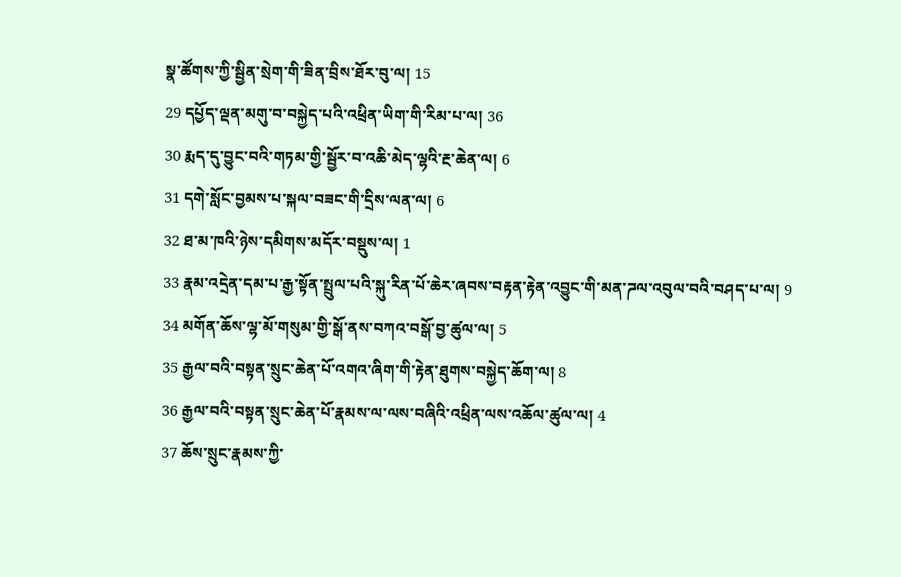སྣ་ཚོགས་ཀྱི་སྦྱིན་སྲེག་གི་ཟིན་བྲིས་ཐོར་བུ་ལ། 15
29 དཔྱོད་ལྡན་མགུ་བ་བསྐྱེད་པའི་འཕྲིན་ཡིག་གི་རིམ་པ་ལ། 36
30 རྨད་དུ་བྱུང་བའི་གཏམ་གྱི་སྦྱོར་བ་འཆི་མེད་ལྷའི་རྔ་ཆེན་ལ། 6
31 དགེ་སློང་བྱམས་པ་སྐལ་བཟང་གི་དྲིས་ལན་ལ། 6
32 ཐ་མ་ཁའི་ཉེས་དམིགས་མདོར་བསྡུས་ལ། 1
33 རྣམ་འདྲེན་དམ་པ་རྒྱ་སྟོན་སྤྲུལ་པའི་སྐུ་རིན་པོ་ཆེར་ཞབས་བརྟན་རྟེན་འབྱུང་གི་མན་ཌལ་འབུལ་བའི་བཤད་པ་ལ། 9
34 མགོན་ཆོས་ལྷ་མོ་གསུམ་གྱི་སྒོ་ནས་བཀའ་བསྒོ་བྱ་ཚུལ་ལ། 5
35 རྒྱལ་བའི་བསྟན་སྲུང་ཆེན་པོ་འགའ་ཞིག་གི་རྟེན་ཐུགས་བསྐྱེད་ཆོག་ལ། 8
36 རྒྱལ་བའི་བསྟན་སྲུང་ཆེན་པོ་རྣམས་ལ་ལས་བཞིའི་འཕྲིན་ལས་འཆོལ་ཚུལ་ལ། 4
37 ཆོས་སྲུང་རྣམས་ཀྱི་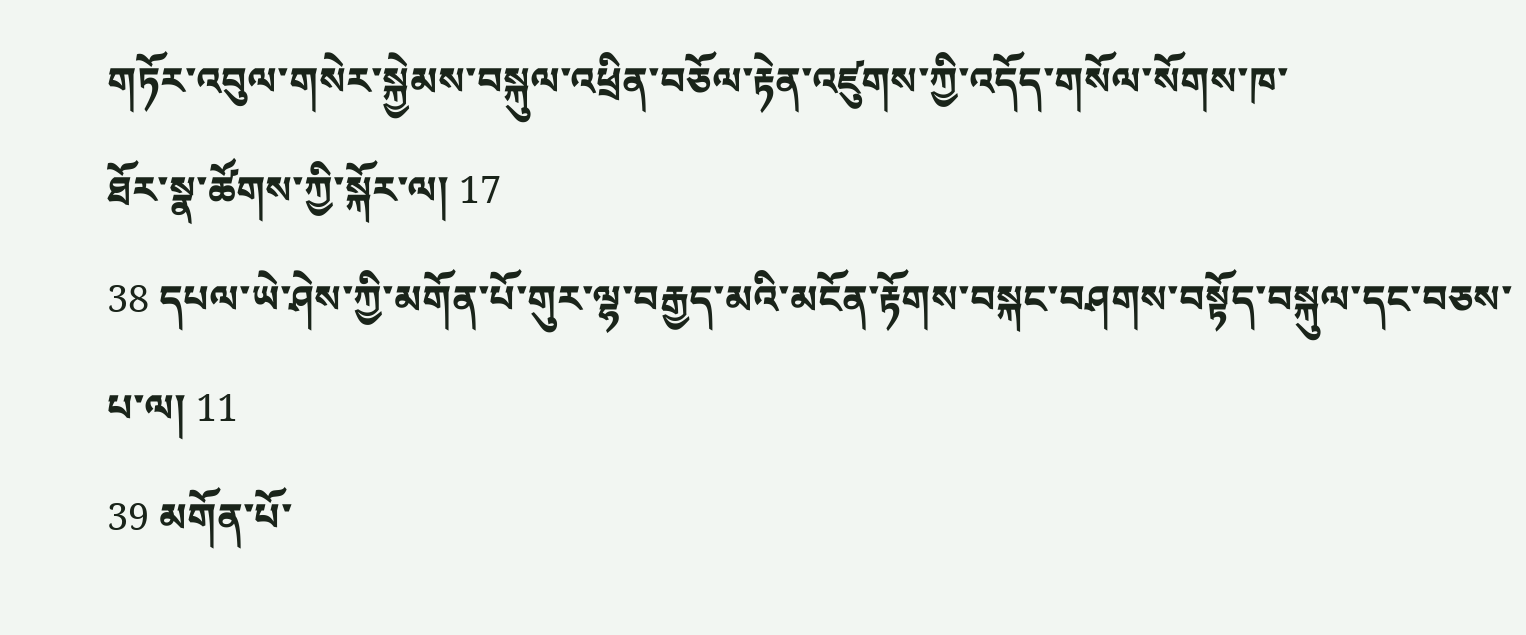གཏོར་འབུལ་གསེར་སྐྱེམས་བསྐུལ་འཕྲིན་བཅོལ་རྟེན་འཛུགས་ཀྱི་འདོད་གསོལ་སོགས་ཁ་
ཐོར་སྣ་ཚོགས་ཀྱི་སྐོར་ལ། 17
38 དཔལ་ཡེ་ཤེས་ཀྱི་མགོན་པོ་གུར་ལྷ་བརྒྱད་མའི་མངོན་རྟོགས་བསྐང་བཤགས་བསྟོད་བསྐུལ་དང་བཅས་པ་ལ། 11
39 མགོན་པོ་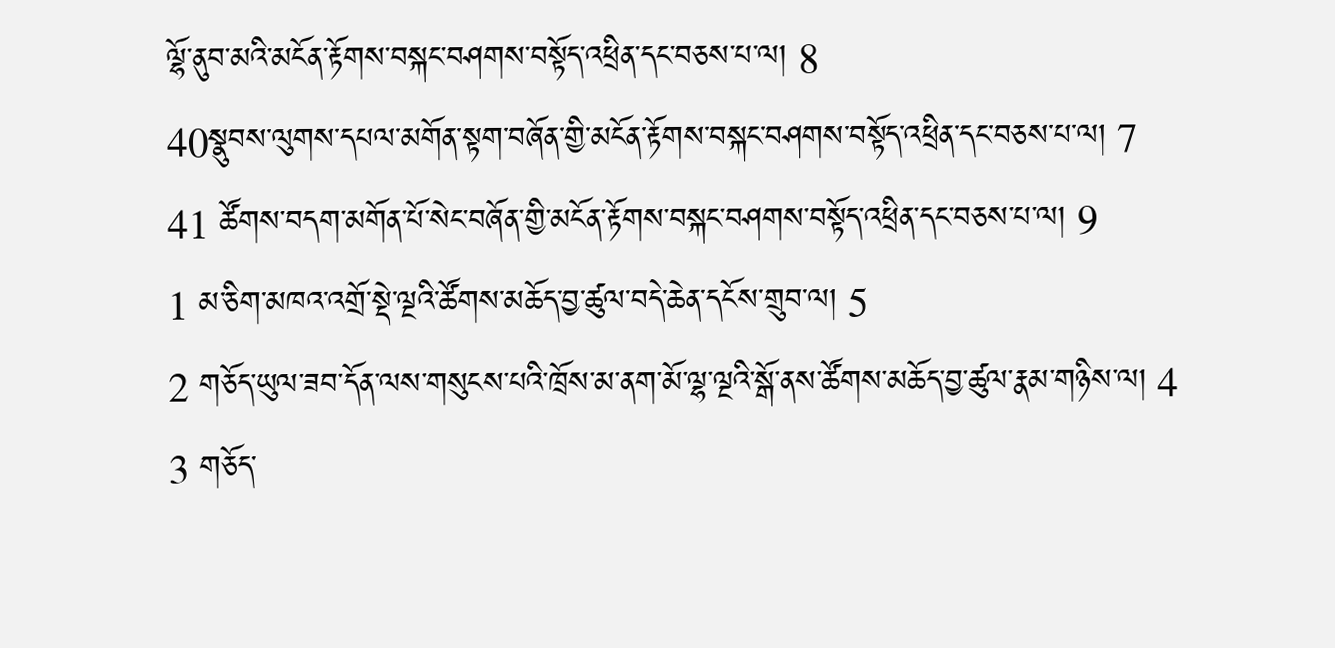ལྷོ་ནུབ་མའི་མངོན་རྟོགས་བསྐང་བཤགས་བསྟོད་འཕྲིན་དང་བཅས་པ་ལ། 8
40སྣུབས་ལུགས་དཔལ་མགོན་སྟག་བཞོན་གྱི་མངོན་རྟོགས་བསྐང་བཤགས་བསྟོད་འཕྲིན་དང་བཅས་པ་ལ། 7
41 ཚོགས་བདག་མགོན་པོ་སེང་བཞོན་གྱི་མངོན་རྟོགས་བསྐང་བཤགས་བསྟོད་འཕྲིན་དང་བཅས་པ་ལ། 9
1 མ་ཅིག་མཁའ་འགྲོ་སྡེ་ལྔའི་ཚོགས་མཆོད་བྱ་ཚུལ་བདེ་ཆེན་དངོས་གྲུབ་ལ། 5
2 གཅོད་ཡུལ་ཟབ་དོན་ལས་གསུངས་པའི་ཁྲོས་མ་ནག་མོ་ལྷ་ལྔའི་སྒོ་ནས་ཚོགས་མཆོད་བྱ་ཚུལ་རྣམ་གཉིས་ལ། 4
3 གཅོད་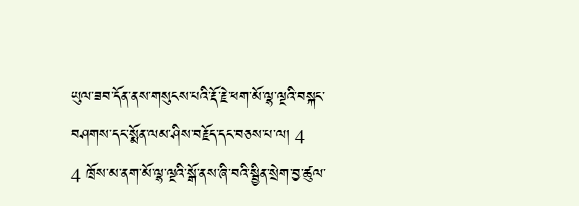ཡུལ་ཟབ་དོན་ནས་གསུངས་པའི་རྡོ་རྗེ་ཕག་མོ་ལྷ་ལྔའི་བསྐང་བཤགས་དང་སྨོན་ལམ་ཤིས་བརྗོད་དང་བཅས་པ་ལ། 4
4 ཁྲོས་མ་ནག་མོ་ལྷ་ལྔའི་སྒོ་ནས་ཞི་བའི་སྦྱིན་སྲེག་བྱ་ཚུལ་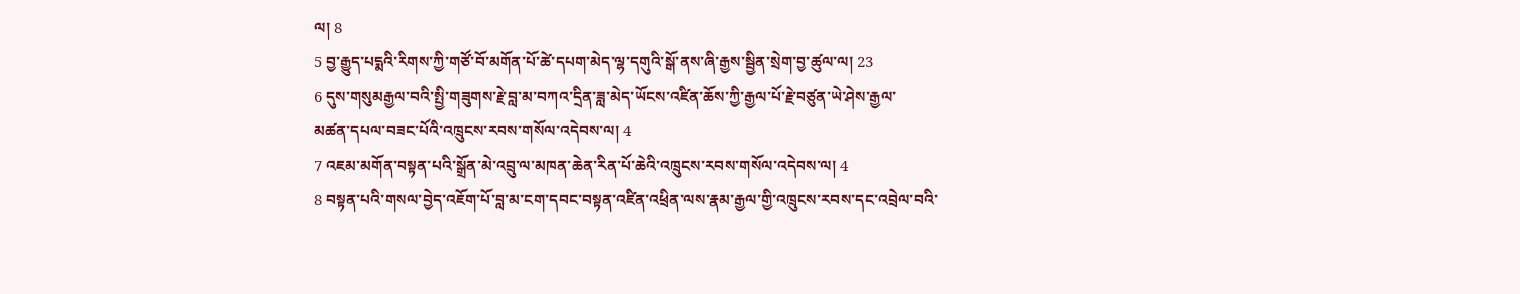ལ། 8
5 བྱ་རྒྱུད་པདྨའི་རིགས་ཀྱི་གཙོ་བོ་མགོན་པོ་ཚེ་དཔག་མེད་ལྷ་དགུའི་སྒོ་ནས་ཞི་རྒྱས་སྦྱིན་སྲེག་བྱ་ཚུལ་ལ། 23
6 དུས་གསུམརྒྱལ་བའི་སྤྱི་གཟུགས་རྗེ་བླ་མ་བཀའ་དྲིན་ཟླ་མེད་ཡོངས་འཛིན་ཆོས་ཀྱི་རྒྱལ་པོ་རྗེ་བཙུན་ཡེ་ཤེས་རྒྱལ་
མཚན་དཔལ་བཟང་པོའི་འཁྲུངས་རབས་གསོལ་འདེབས་ལ། 4
7 འཇམ་མགོན་བསྟན་པའི་སྒྲོན་མེ་འབྲུ་ལ་མཁན་ཆེན་རིན་པོ་ཆེའི་འཁྲུངས་རབས་གསོལ་འདེབས་ལ། 4
8 བསྟན་པའི་གསལ་བྱེད་འཇོག་པོ་བླ་མ་ངག་དབང་བསྟན་འཛིན་འཕྲིན་ལས་རྣམ་རྒྱལ་གྱི་འཁྲུངས་རབས་དང་འབྲེལ་བའི་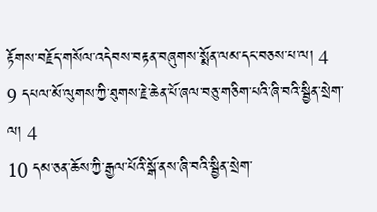རྟོགས་བརྗོད་གསོལ་འདེབས་བརྟན་བཞུགས་སྨོན་ལམ་དང་བཅས་པ་ལ། 4
9 དཔལ་མོ་ལུགས་ཀྱི་ཐུགས་རྗེ་ཆེན་པོ་ཞལ་བཅུ་གཅིག་པའི་ཞི་བའི་སྦྱིན་སྲེག་ལ། 4
10 དམ་ཅན་ཆོས་ཀྱི་རྒྱལ་པོའི་སྒོ་ནས་ཞི་བའི་སྦྱིན་སྲེག་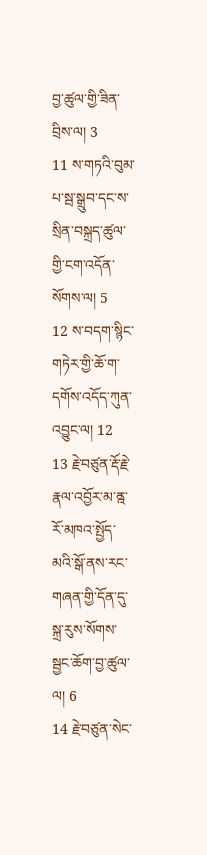བྱ་ཚུལ་གྱི་ཟིན་བྲིས་ལ། 3
11 ས་གཏའི་བུམ་པ་སྦ་སྒྲུབ་དང་ས་སྲིན་བསྐྲད་ཚུལ་གྱི་ངག་འདོན་སོགས་ལ། 5
12 ས་བདག་སྙིང་གཏེར་གྱི་ཆོ་ག་དགོས་འདོད་ཀུན་འབྱུང་ལ། 12
13 རྗེ་བཙུན་རྡོ་རྗེ་རྣལ་འབྱོར་མ་ནྰ་རོ་མཁའ་སྤྱོད་མའི་སྒོ་ནས་རང་གཞན་གྱི་དོན་དུ་སྐྲ་རུས་སོགས་སྦྱང་ཆོག་བྱ་ཚུལ་ལ། 6
14 རྗེ་བཙུན་སེང་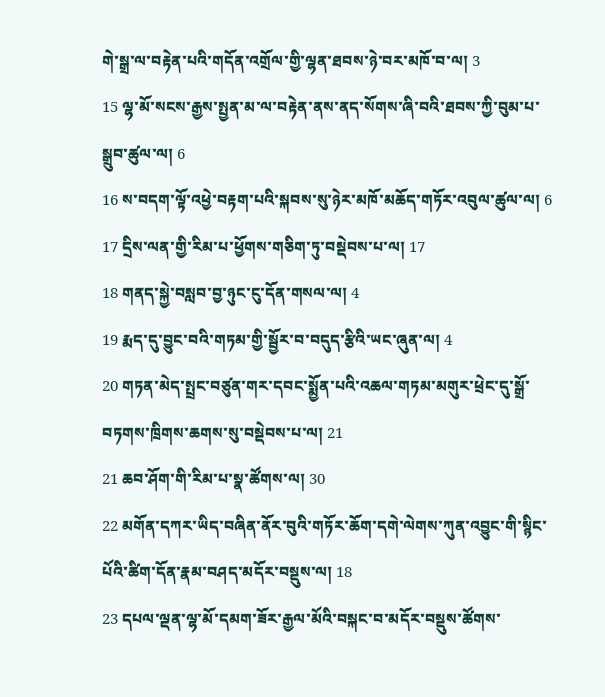གེ་སྒྲ་ལ་བརྟེན་པའི་གདོན་འགྲོལ་གྱི་ལྷན་ཐབས་ཉེ་བར་མཁོ་བ་ལ། 3
15 ལྷ་མོ་སངས་རྒྱས་སྤྱན་མ་ལ་བརྟེན་ནས་ནད་སོགས་ཞི་བའི་ཐབས་ཀྱི་བུམ་པ་སྒྲུབ་ཚུལ་ལ། 6
16 ས་བདག་ལྟོ་འཕྱེ་བརྟག་པའི་སྐབས་སུ་ཉེར་མཁོ་མཆོད་གཏོར་འབུལ་ཚུལ་ལ། 6
17 དྲིས་ལན་གྱི་རིམ་པ་ཕྱོགས་གཅིག་ཏུ་བསྡེབས་པ་ལ། 17
18 གནད་སྐྱེ་བསླབ་བྱ་ཉུང་ངུ་དོན་གསལ་ལ། 4
19 རྨད་དུ་བྱུང་བའི་གཏམ་གྱི་སྦྱོར་བ་བདུད་རྩིའི་ཡང་ཞུན་ལ། 4
20 གཏན་མེད་སྤྲང་བཙུན་གར་དབང་སྨྱོན་པའི་འཆལ་གཏམ་མགུར་ཕྲེང་དུ་སྒྲོ་བཏགས་ཁྲིགས་ཆགས་སུ་བསྡེབས་པ་ལ། 21
21 ཆབ་ཤོག་གི་རིམ་པ་སྣ་ཚོགས་ལ། 30
22 མགོན་དཀར་ཡིད་བཞིན་ནོར་བུའི་གཏོར་ཆོག་དགེ་ལེགས་ཀུན་འབྱུང་གི་སྙིང་པོའི་ཚིག་དོན་རྣམ་བཤད་མདོར་བསྡུས་ལ། 18
23 དཔལ་ལྡན་ལྷ་མོ་དམག་ཟོར་རྒྱལ་མོའི་བསྐང་བ་མདོར་བསྡུས་ཚོགས་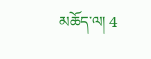མཆོད་ལ། 4